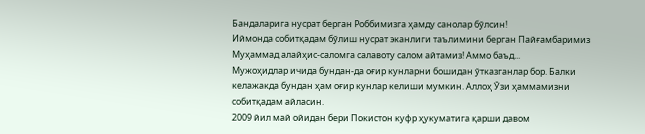Бандаларига нусрат берган Роббимизга ҳамду санолар бўлсин!
Иймонда собитқадам бўлиш нусрат эканлиги таълимини берган Пайғамбаримиз Муҳаммад алайҳис-саломга салавоту салом айтамиз! Аммо баъд...
Мужоҳидлар ичида бундан-да оғир кунларни бошидан ўтказганлар бор. Балки келажакда бундан ҳам оғир кунлар келиши мумкин. Аллоҳ Ўзи ҳаммамизни собитқадам айласин.
2009 йил май ойидан бери Покистон куфр ҳукуматига қарши давом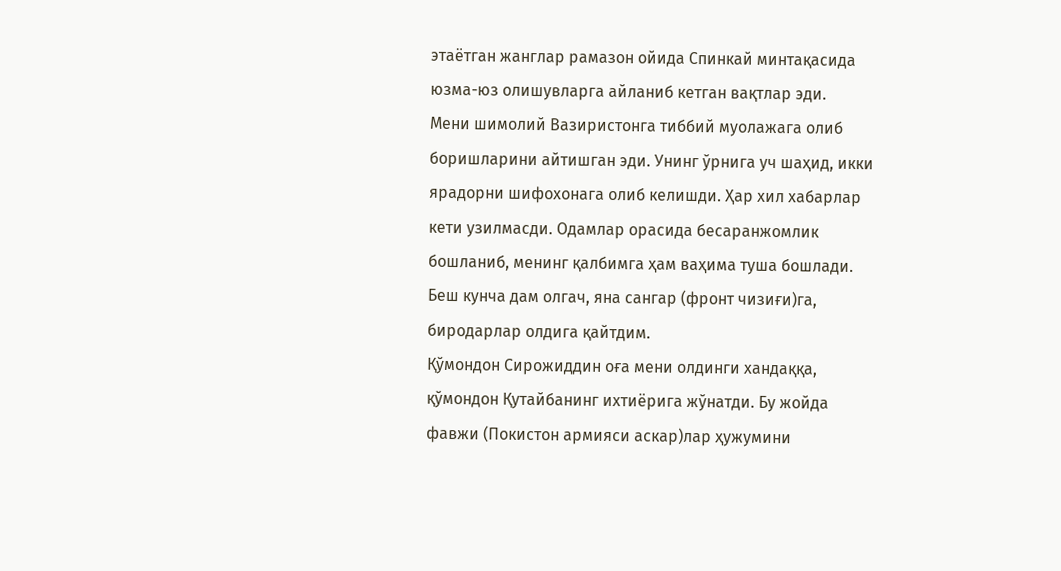этаётган жанглар рамазон ойида Спинкай минтақасида юзма-юз олишувларга айланиб кетган вақтлар эди.
Мени шимолий Вазиристонга тиббий муолажага олиб боришларини айтишган эди. Унинг ўрнига уч шаҳид, икки ярадорни шифохонага олиб келишди. Ҳар хил хабарлар кети узилмасди. Одамлар орасида бесаранжомлик бошланиб, менинг қалбимга ҳам ваҳима туша бошлади. Беш кунча дам олгач, яна сангар (фронт чизиғи)га, биродарлар олдига қайтдим.
Қўмондон Сирожиддин оға мени олдинги хандаққа, қўмондон Қутайбанинг ихтиёрига жўнатди. Бу жойда фавжи (Покистон армияси аскар)лар ҳужумини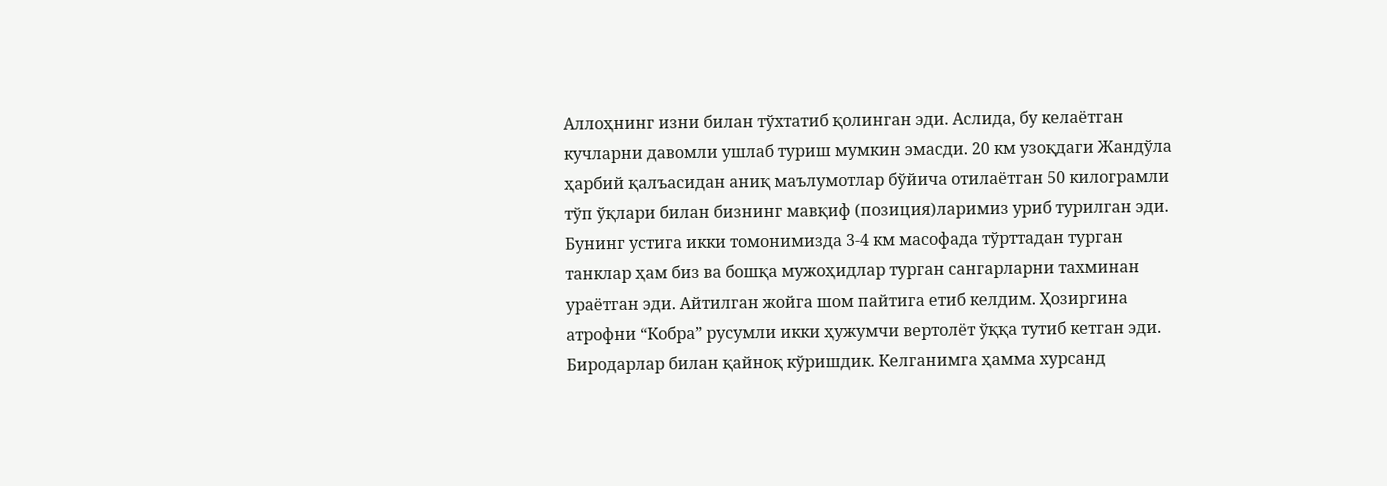Аллоҳнинг изни билан тўхтатиб қолинган эди. Аслида, бу келаётган кучларни давомли ушлаб туриш мумкин эмасди. 20 км узоқдаги Жандўла ҳарбий қалъасидан аниқ маълумотлар бўйича отилаётган 50 килограмли тўп ўқлари билан бизнинг мавқиф (позиция)ларимиз уриб турилган эди. Бунинг устига икки томонимизда 3-4 км масофада тўрттадан турган танклар ҳам биз ва бошқа мужоҳидлар турган сангарларни тахминан ураётган эди. Айтилган жойга шом пайтига етиб келдим. Ҳозиргина атрофни “Кобра” русумли икки ҳужумчи вертолёт ўққа тутиб кетган эди. Биродарлар билан қайноқ кўришдик. Келганимга ҳамма хурсанд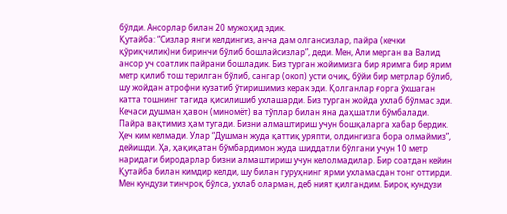бўлди. Ансорлар билан 20 мужоҳид эдик.
Қутайба: “Сизлар янги келдингиз, анча дам олгансизлар, пайра (кечки қўриқчилик)ни биринчи бўлиб бошлайсизлар”, деди. Мен, Али мерган ва Валид ансор уч соатлик пайрани бошладик. Биз турган жойимизга бир яримга бир ярим метр қилиб тош терилган бўлиб, сангар (окоп) усти очиқ, бўйи бир метрлар бўлиб, шу жойдан атрофни кузатиб ўтиришимиз керак эди. Қолганлар ғорга ўхшаган катта тошнинг тагида қисилишиб ухлашарди. Биз турган жойда ухлаб бўлмас эди. Кечаси душман ҳавон (миномёт) ва тўплар билан яна даҳшатли бўмбалади. Пайра вақтимиз ҳам тугади. Бизни алмаштириш учун бошқаларга хабар бердик. Ҳеч ким келмади. Улар “Душман жуда қаттиқ уряпти, олдингизга бора олмаймиз”, дейишди. Ҳа, ҳақиқатан бўмбардимон жуда шиддатли бўлгани учун 10 метр наридаги биродарлар бизни алмаштириш учун келолмадилар. Бир соатдан кейин Қутайба билан кимдир келди, шу билан гуруҳнинг ярми ухламасдан тонг оттирди. Мен кундузи тинчроқ бўлса, ухлаб оларман, деб ният қилгандим. Бироқ кундузи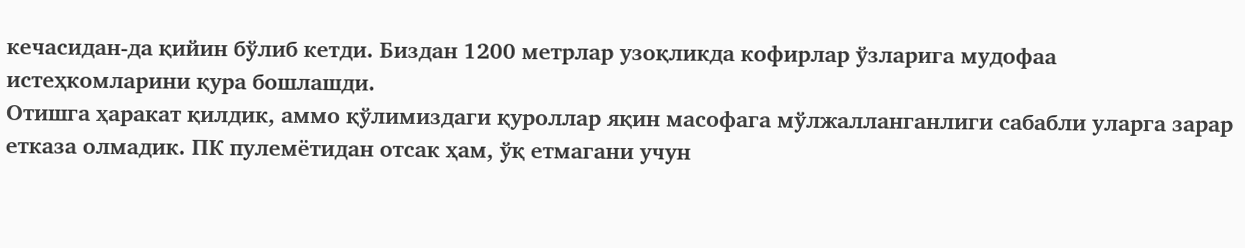кечасидан-да қийин бўлиб кетди. Биздан 1200 метрлар узоқликда кофирлар ўзларига мудофаа истеҳкомларини қура бошлашди.
Отишга ҳаракат қилдик, аммо қўлимиздаги қуроллар яқин масофага мўлжалланганлиги сабабли уларга зарар етказа олмадик. ПК пулемётидан отсак ҳам, ўқ етмагани учун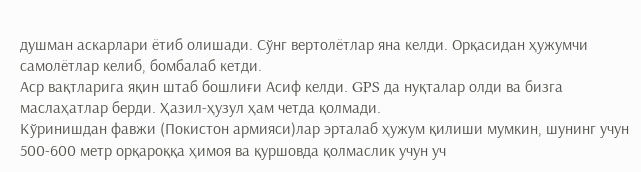душман аскарлари ётиб олишади. Сўнг вертолётлар яна келди. Орқасидан ҳужумчи самолётлар келиб, бомбалаб кетди.
Аср вақтларига яқин штаб бошлиғи Асиф келди. GPS да нуқталар олди ва бизга маслаҳатлар берди. Ҳазил-ҳузул ҳам четда қолмади.
Кўринишдан фавжи (Покистон армияси)лар эрталаб ҳужум қилиши мумкин, шунинг учун 500-600 метр орқароққа ҳимоя ва қуршовда қолмаслик учун уч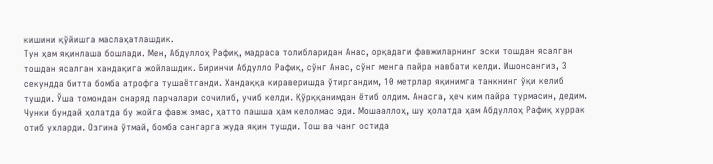кишини қўйишга маслаҳатлашдик.
Тун ҳам яқинлаша бошлади. Мен, Абдуллоҳ Рафиқ, мадраса толибларидан Анас, орқадаги фавжиларнинг эски тошдан ясалган тошдан ясалган хандақига жойлашдик. Биринчи Абдулло Рафиқ, сўнг Анас, сўнг менга пайра навбати келди. Ишонсангиз, 3 секундда битта бомба атрофга тушаётганди. Хандаққа кираверишда ўтиргандим, 10 метрлар яқинимга танкнинг ўқи келиб тушди. Ўша томондан снаряд парчалари сочилиб, учиб келди. Қўрққанимдан ётиб олдим. Анасга, ҳеч ким пайра турмасин, дедим. Чунки бундай ҳолатда бу жойга фавж эмас, ҳатто пашша ҳам келолмас эди. Мошааллоҳ, шу ҳолатда ҳам Абдуллоҳ Рафиқ хуррак отиб ухларди. Озгина ўтмай, бомба сангарга жуда яқин тушди. Тош ва чанг остида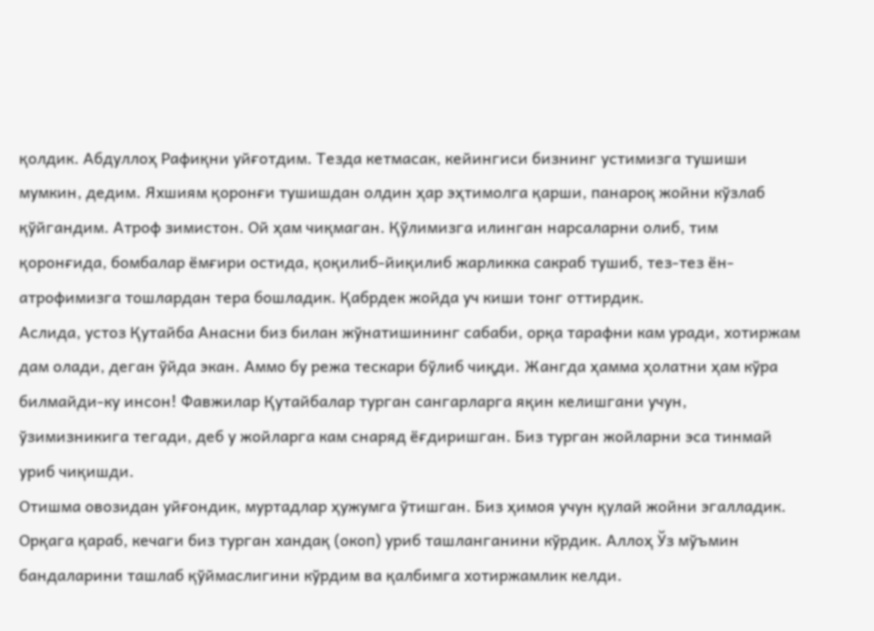қолдик. Абдуллоҳ Рафиқни уйғотдим. Тезда кетмасак, кейингиси бизнинг устимизга тушиши мумкин, дедим. Яхшиям қоронғи тушишдан олдин ҳар эҳтимолга қарши, панароқ жойни кўзлаб қўйгандим. Атроф зимистон. Ой ҳам чиқмаган. Қўлимизга илинган нарсаларни олиб, тим қоронғида, бомбалар ёмғири остида, қоқилиб-йиқилиб жарликка сакраб тушиб, тез-тез ён-атрофимизга тошлардан тера бошладик. Қабрдек жойда уч киши тонг оттирдик.
Аслида, устоз Қутайба Анасни биз билан жўнатишининг сабаби, орқа тарафни кам уради, хотиржам дам олади, деган ўйда экан. Аммо бу режа тескари бўлиб чиқди. Жангда ҳамма ҳолатни ҳам кўра билмайди-ку инсон! Фавжилар Қутайбалар турган сангарларга яқин келишгани учун, ўзимизникига тегади, деб у жойларга кам снаряд ёғдиришган. Биз турган жойларни эса тинмай уриб чиқишди.
Отишма овозидан уйғондик, муртадлар ҳужумга ўтишган. Биз ҳимоя учун қулай жойни эгалладик. Орқага қараб, кечаги биз турган хандақ (окоп) уриб ташланганини кўрдик. Аллоҳ Ўз мўъмин бандаларини ташлаб қўймаслигини кўрдим ва қалбимга хотиржамлик келди.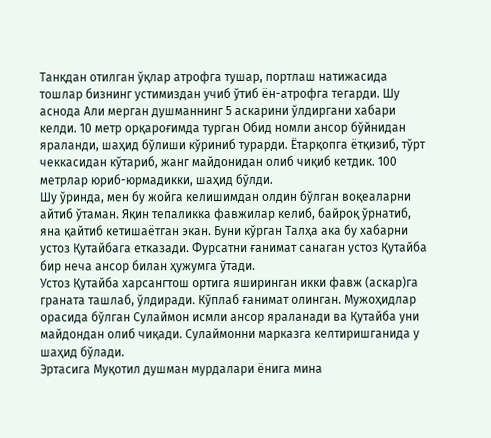Танкдан отилган ўқлар атрофга тушар, портлаш натижасида тошлар бизнинг устимиздан учиб ўтиб ён-атрофга тегарди. Шу аснода Али мерган душманнинг 5 аскарини ўлдиргани хабари келди. 10 метр орқароғимда турган Обид номли ансор бўйнидан яраланди, шаҳид бўлиши кўриниб турарди. Ётарқопга ётқизиб, тўрт чеккасидан кўтариб, жанг майдонидан олиб чиқиб кетдик. 100 метрлар юриб-юрмадикки, шаҳид бўлди.
Шу ўринда, мен бу жойга келишимдан олдин бўлган воқеаларни айтиб ўтаман. Яқин тепаликка фавжилар келиб, байроқ ўрнатиб, яна қайтиб кетишаётган экан. Буни кўрган Талҳа ака бу хабарни устоз Қутайбага етказади. Фурсатни ғанимат санаган устоз Қутайба бир неча ансор билан ҳужумга ўтади.
Устоз Қутайба харсангтош ортига яширинган икки фавж (аскар)га граната ташлаб, ўлдиради. Кўплаб ғанимат олинган. Мужоҳидлар орасида бўлган Сулаймон исмли ансор яраланади ва Қутайба уни майдондан олиб чиқади. Сулаймонни марказга келтиришганида у шаҳид бўлади.
Эртасига Муқотил душман мурдалари ёнига мина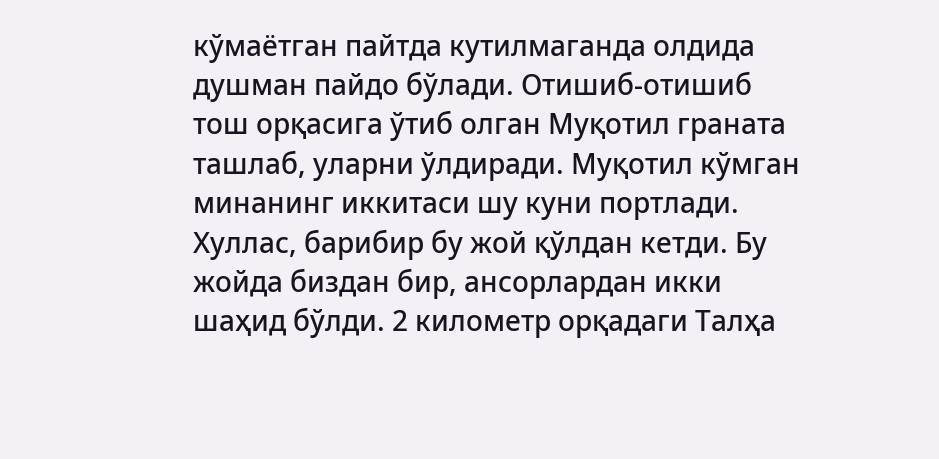кўмаётган пайтда кутилмаганда олдида душман пайдо бўлади. Отишиб-отишиб тош орқасига ўтиб олган Муқотил граната ташлаб, уларни ўлдиради. Муқотил кўмган минанинг иккитаси шу куни портлади. Хуллас, барибир бу жой қўлдан кетди. Бу жойда биздан бир, ансорлардан икки шаҳид бўлди. 2 километр орқадаги Талҳа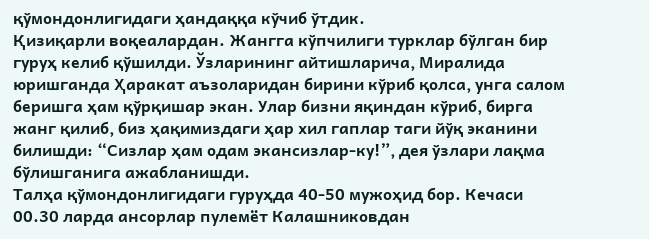қўмондонлигидаги ҳандаққа кўчиб ўтдик.
Қизиқарли воқеалардан. Жангга кўпчилиги турклар бўлган бир гуруҳ келиб қўшилди. Ўзларининг айтишларича, Миралида юришганда Ҳаракат аъзоларидан бирини кўриб қолса, унга салом беришга ҳам қўрқишар экан. Улар бизни яқиндан кўриб, бирга жанг қилиб, биз ҳақимиздаги ҳар хил гаплар таги йўқ эканини билишди: “Сизлар ҳам одам экансизлар-ку!”, дея ўзлари лақма бўлишганига ажабланишди.
Талҳа қўмондонлигидаги гуруҳда 40-50 мужоҳид бор. Кечаси 00.30 ларда ансорлар пулемёт Калашниковдан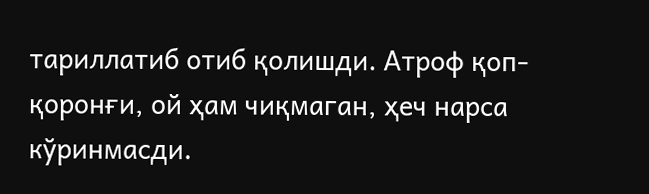тариллатиб отиб қолишди. Атроф қоп-қоронғи, ой ҳам чиқмаган, ҳеч нарса кўринмасди.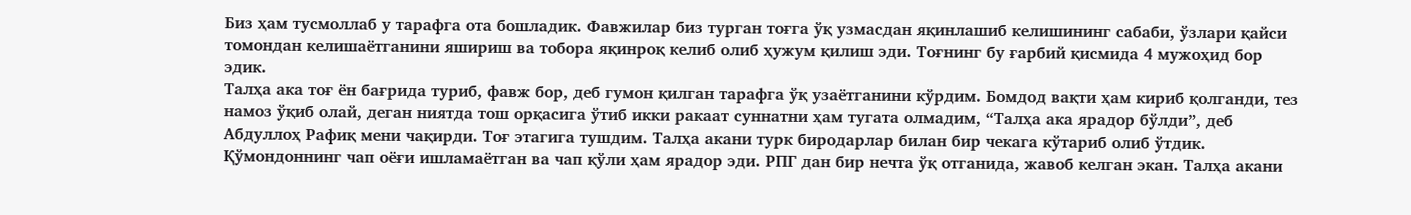Биз ҳам тусмоллаб у тарафга ота бошладик. Фавжилар биз турган тоғга ўқ узмасдан яқинлашиб келишининг сабаби, ўзлари қайси томондан келишаётганини яшириш ва тобора яқинроқ келиб олиб ҳужум қилиш эди. Тоғнинг бу ғарбий қисмида 4 мужоҳид бор эдик.
Талҳа ака тоғ ён бағрида туриб, фавж бор, деб гумон қилган тарафга ўқ узаётганини кўрдим. Бомдод вақти ҳам кириб қолганди, тез намоз ўқиб олай, деган ниятда тош орқасига ўтиб икки ракаат суннатни ҳам тугата олмадим, “Талҳа ака ярадор бўлди”, деб Абдуллоҳ Рафиқ мени чақирди. Тоғ этагига тушдим. Талҳа акани турк биродарлар билан бир чекага кўтариб олиб ўтдик. Қўмондоннинг чап оёғи ишламаётган ва чап қўли ҳам ярадор эди. РПГ дан бир нечта ўқ отганида, жавоб келган экан. Талҳа акани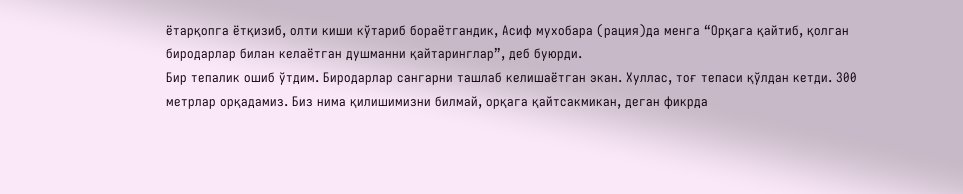ётарқопга ётқизиб, олти киши кўтариб бораётгандик, Асиф мухобара (рация)да менга “Орқага қайтиб, қолган биродарлар билан келаётган душманни қайтаринглар”, деб буюрди.
Бир тепалик ошиб ўтдим. Биродарлар сангарни ташлаб келишаётган экан. Хуллас, тоғ тепаси қўлдан кетди. 300 метрлар орқадамиз. Биз нима қилишимизни билмай, орқага қайтсакмикан, деган фикрда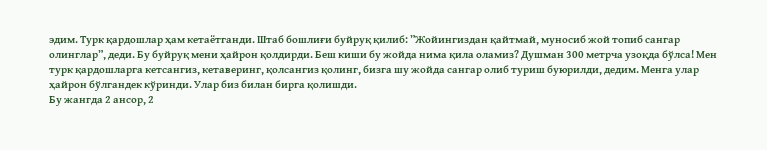эдим. Турк қардошлар ҳам кетаётганди. Штаб бошлиғи буйруқ қилиб: ”Жойингиздан қайтмай, муносиб жой топиб сангар олинглар”, деди. Бу буйруқ мени ҳайрон қолдирди. Беш киши бу жойда нима қила оламиз? Душман 300 метрча узоқда бўлса! Мен турк қардошларга кетсангиз, кетаверинг, қолсангиз қолинг, бизга шу жойда сангар олиб туриш буюрилди, дедим. Менга улар ҳайрон бўлгандек кўринди. Улар биз билан бирга қолишди.
Бу жангда 2 ансор, 2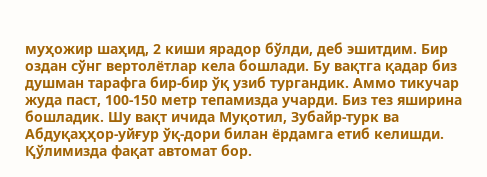муҳожир шаҳид, 2 киши ярадор бўлди, деб эшитдим. Бир оздан сўнг вертолётлар кела бошлади. Бу вақтга қадар биз душман тарафга бир-бир ўқ узиб тургандик. Аммо тикучар жуда паст, 100-150 метр тепамизда учарди. Биз тез яширина бошладик. Шу вақт ичида Муқотил, Зубайр-турк ва Абдуқаҳҳор-уйғур ўқ-дори билан ёрдамга етиб келишди. Қўлимизда фақат автомат бор.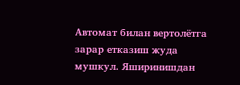Автомат билан вертолётга зарар етказиш жуда мушкул. Яширинишдан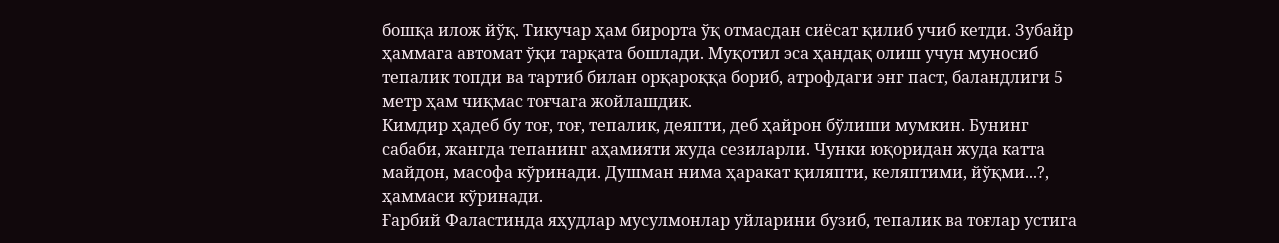бошқа илож йўқ. Тикучар ҳам бирорта ўқ отмасдан сиёсат қилиб учиб кетди. Зубайр ҳаммага автомат ўқи тарқата бошлади. Муқотил эса ҳандақ олиш учун муносиб тепалик топди ва тартиб билан орқароққа бориб, атрофдаги энг паст, баландлиги 5 метр ҳам чиқмас тоғчага жойлашдик.
Кимдир ҳадеб бу тоғ, тоғ, тепалик, деяпти, деб ҳайрон бўлиши мумкин. Бунинг сабаби, жангда тепанинг аҳамияти жуда сезиларли. Чунки юқоридан жуда катта майдон, масофа кўринади. Душман нима ҳаракат қиляпти, келяптими, йўқми...?, ҳаммаси кўринади.
Ғарбий Фаластинда яҳудлар мусулмонлар уйларини бузиб, тепалик ва тоғлар устига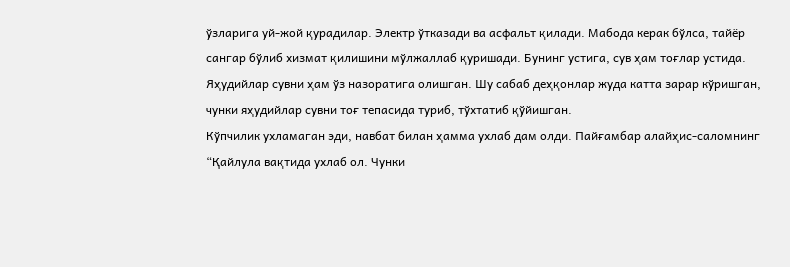ўзларига уй-жой қурадилар. Электр ўтказади ва асфальт қилади. Мабода керак бўлса, тайёр сангар бўлиб хизмат қилишини мўлжаллаб қуришади. Бунинг устига, сув ҳам тоғлар устида. Яҳудийлар сувни ҳам ўз назоратига олишган. Шу сабаб деҳқонлар жуда катта зарар кўришган, чунки яҳудийлар сувни тоғ тепасида туриб, тўхтатиб қўйишган.
Кўпчилик ухламаган эди, навбат билан ҳамма ухлаб дам олди. Пайғамбар алайҳис-саломнинг “Қайлула вақтида ухлаб ол. Чунки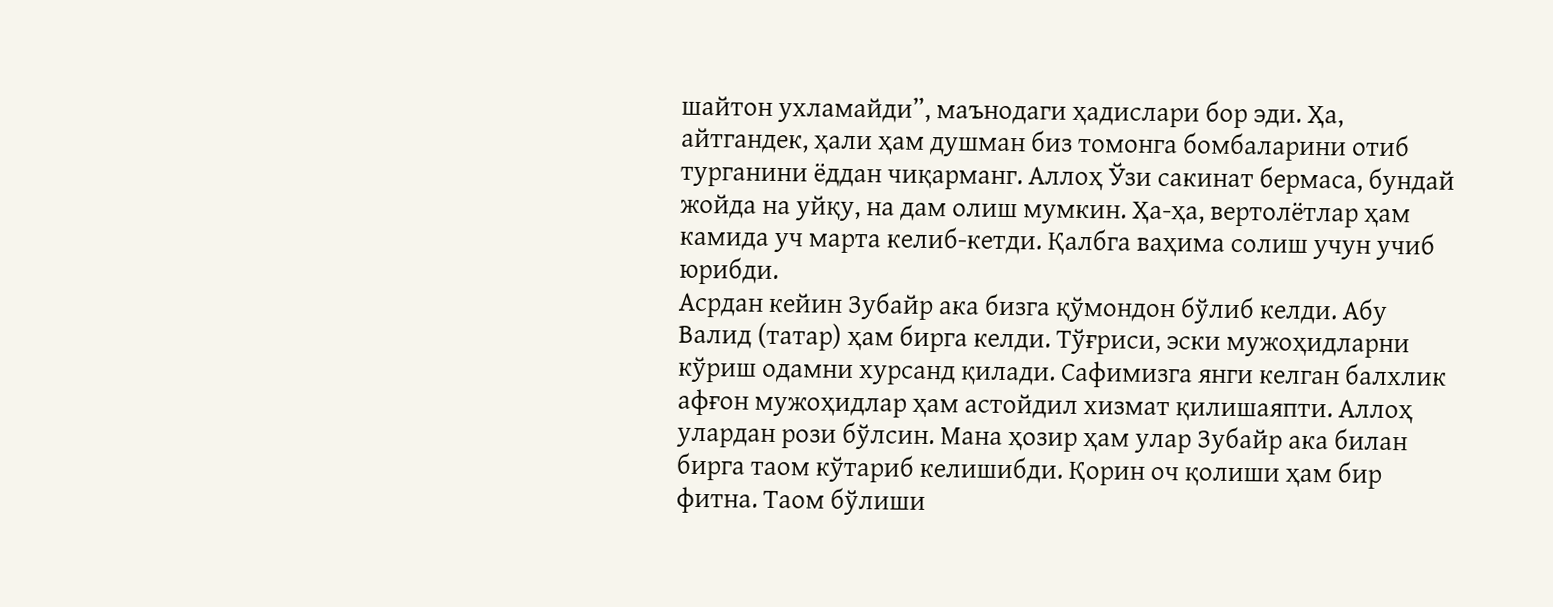шайтон ухламайди”, маънодаги ҳадислари бор эди. Ҳа, айтгандек, ҳали ҳам душман биз томонга бомбаларини отиб турганини ёддан чиқарманг. Аллоҳ Ўзи сакинат бермаса, бундай жойда на уйқу, на дам олиш мумкин. Ҳа-ҳа, вертолётлар ҳам камида уч марта келиб-кетди. Қалбга ваҳима солиш учун учиб юрибди.
Асрдан кейин Зубайр ака бизга қўмондон бўлиб келди. Абу Валид (татар) ҳам бирга келди. Тўғриси, эски мужоҳидларни кўриш одамни хурсанд қилади. Сафимизга янги келган балхлик афғон мужоҳидлар ҳам астойдил хизмат қилишаяпти. Аллоҳ улардан рози бўлсин. Мана ҳозир ҳам улар Зубайр ака билан бирга таом кўтариб келишибди. Қорин оч қолиши ҳам бир фитна. Таом бўлиши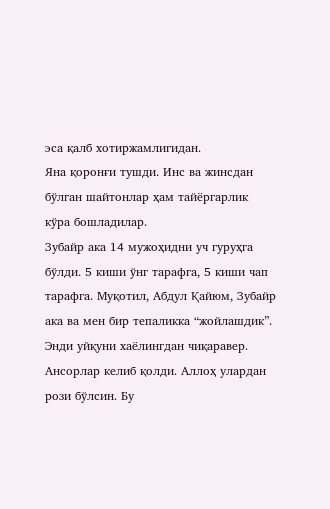эса қалб хотиржамлигидан.
Яна қоронғи тушди. Инс ва жинсдан бўлган шайтонлар ҳам тайёргарлик кўра бошладилар.
Зубайр ака 14 мужоҳидни уч гуруҳга бўлди. 5 киши ўнг тарафга, 5 киши чап тарафга. Муқотил, Абдул Қайюм, Зубайр ака ва мен бир тепаликка “жойлашдик”. Энди уйқуни хаёлингдан чиқаравер.
Ансорлар келиб қолди. Аллоҳ улардан рози бўлсин. Бу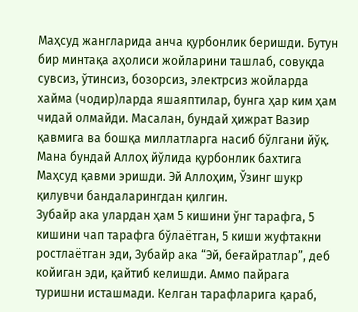Маҳсуд жангларида анча қурбонлик беришди. Бутун бир минтақа аҳолиси жойларини ташлаб, совуқда сувсиз, ўтинсиз, бозорсиз, электрсиз жойларда хайма (чодир)ларда яшаяптилар, бунга ҳар ким ҳам чидай олмайди. Масалан, бундай ҳижрат Вазир қавмига ва бошқа миллатларга насиб бўлгани йўқ. Мана бундай Аллоҳ йўлида қурбонлик бахтига Маҳсуд қавми эришди. Эй Аллоҳим, Ўзинг шукр қилувчи бандаларингдан қилгин.
Зубайр ака улардан ҳам 5 кишини ўнг тарафга, 5 кишини чап тарафга бўлаётган, 5 киши жуфтакни ростлаётган эди, Зубайр ака “Эй, беғайратлар”, деб койиган эди, қайтиб келишди. Аммо пайрага туришни исташмади. Келган тарафларига қараб,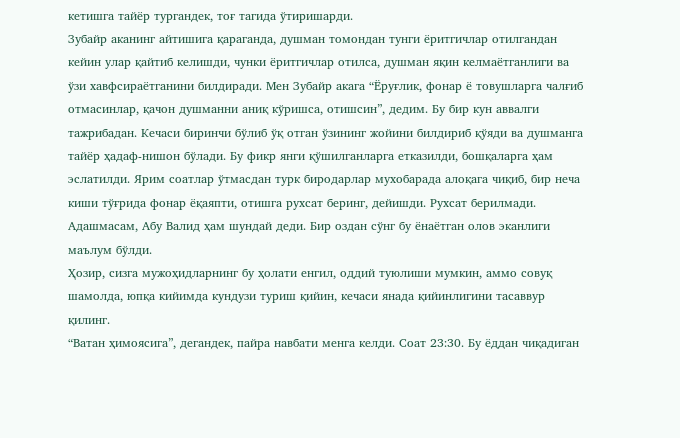кетишга тайёр тургандек, тоғ тагида ўтиришарди.
Зубайр аканинг айтишига қараганда, душман томондан тунги ёритгичлар отилгандан кейин улар қайтиб келишди, чунки ёритгичлар отилса, душман яқин келмаётганлиги ва ўзи хавфсираётганини билдиради. Мен Зубайр акага “Ёруғлик, фонар ё товушларга чалғиб отмасинлар, қачон душманни аниқ кўришса, отишсин”, дедим. Бу бир кун аввалги тажрибадан. Кечаси биринчи бўлиб ўқ отган ўзининг жойини билдириб қўяди ва душманга тайёр ҳадаф-нишон бўлади. Бу фикр янги қўшилганларга етказилди, бошқаларга ҳам эслатилди. Ярим соатлар ўтмасдан турк биродарлар мухобарада алоқага чиқиб, бир неча киши тўғрида фонар ёқаяпти, отишга рухсат беринг, дейишди. Рухсат берилмади. Адашмасам, Абу Валид ҳам шундай деди. Бир оздан сўнг бу ёнаётган олов эканлиги маълум бўлди.
Ҳозир, сизга мужоҳидларнинг бу ҳолати енгил, оддий туюлиши мумкин, аммо совуқ шамолда, юпқа кийимда кундузи туриш қийин, кечаси янада қийинлигини тасаввур қилинг.
“Ватан ҳимоясига”, дегандек, пайра навбати менга келди. Соат 23:30. Бу ёддан чиқадиган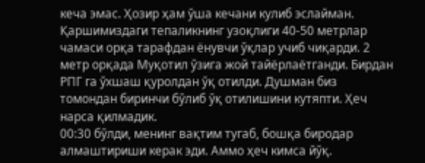кеча эмас. Ҳозир ҳам ўша кечани кулиб эслайман.
Қаршимиздаги тепаликнинг узоқлиги 40-50 метрлар чамаси орқа тарафдан ёнувчи ўқлар учиб чиқарди. 2 метр орқада Муқотил ўзига жой тайёрлаётганди. Бирдан РПГ га ўхшаш қуролдан ўқ отилди. Душман биз томондан биринчи бўлиб ўқ отилишини кутяпти. Ҳеч нарса қилмадик.
00:30 бўлди, менинг вақтим тугаб, бошқа биродар алмаштириши керак эди. Аммо ҳеч кимса йўқ.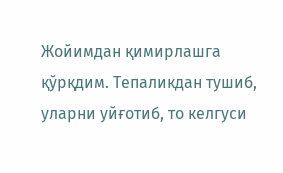Жойимдан қимирлашга қўрқдим. Тепаликдан тушиб, уларни уйғотиб, то келгуси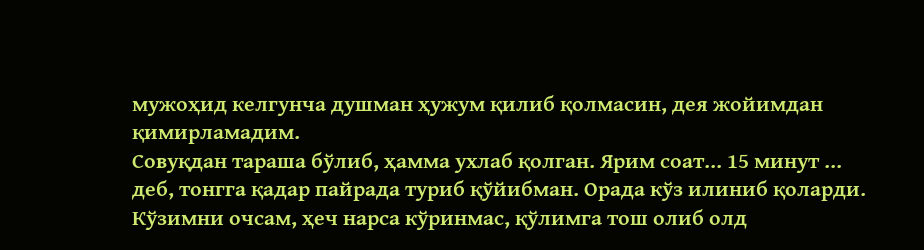мужоҳид келгунча душман ҳужум қилиб қолмасин, дея жойимдан қимирламадим.
Совуқдан тараша бўлиб, ҳамма ухлаб қолган. Ярим соат... 15 минут ... деб, тонгга қадар пайрада туриб қўйибман. Орада кўз илиниб қоларди. Кўзимни очсам, ҳеч нарса кўринмас, қўлимга тош олиб олд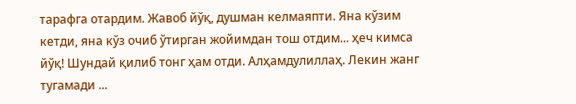тарафга отардим. Жавоб йўқ, душман келмаяпти. Яна кўзим кетди, яна кўз очиб ўтирган жойимдан тош отдим... ҳеч кимса йўқ! Шундай қилиб тонг ҳам отди. Алҳамдулиллаҳ. Лекин жанг тугамади ...